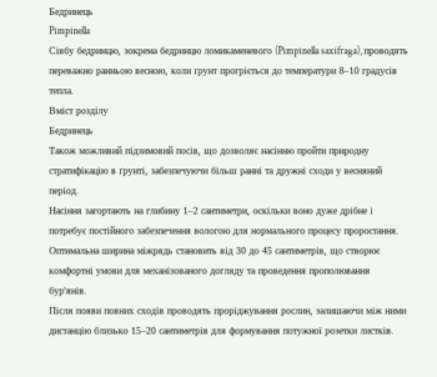Бедринець
Pimpinella
Сівбу бедринцю, зокрема бедринцю ломикаменевого (Pimpinella saxifraga), проводять переважно ранньою весною, коли ґрунт прогріється до температури 8–10 градусів тепла.
Вміст розділу
Бедринець
Також можливий підзимовий посів, що дозволяє насінню пройти природну стратифікацію в ґрунті, забезпечуючи більш ранні та дружні сходи у весняний період.
Насіння загортають на глибину 1–2 сантиметри, оскільки воно дуже дрібне і потребує постійного забезпечення вологою для нормального процесу проростання.
Оптимальна ширина міжрядь становить від 30 до 45 сантиметрів, що створює комфортні умови для механізованого догляду та проведення прополювання бур'янів.
Після появи повних сходів проводять проріджування рослин, залишаючи між ними дистанцію близько 15–20 сантиметрів для формування потужної розетки листків.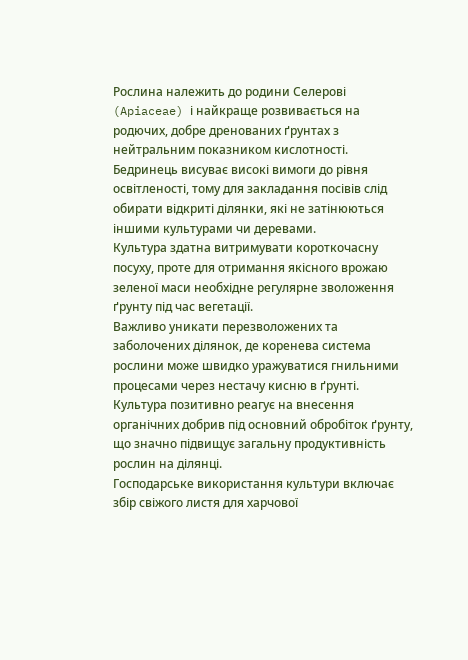Рослина належить до родини Селерові (Apiaceae) і найкраще розвивається на родючих, добре дренованих ґрунтах з нейтральним показником кислотності.
Бедринець висуває високі вимоги до рівня освітленості, тому для закладання посівів слід обирати відкриті ділянки, які не затінюються іншими культурами чи деревами.
Культура здатна витримувати короткочасну посуху, проте для отримання якісного врожаю зеленої маси необхідне регулярне зволоження ґрунту під час вегетації.
Важливо уникати перезволожених та заболочених ділянок, де коренева система рослини може швидко уражуватися гнильними процесами через нестачу кисню в ґрунті.
Культура позитивно реагує на внесення органічних добрив під основний обробіток ґрунту, що значно підвищує загальну продуктивність рослин на ділянці.
Господарське використання культури включає збір свіжого листя для харчової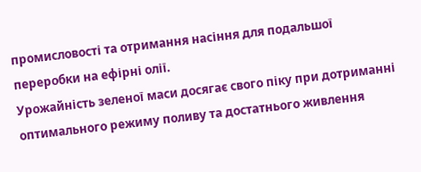промисловості та отримання насіння для подальшої переробки на ефірні олії.
Урожайність зеленої маси досягає свого піку при дотриманні оптимального режиму поливу та достатнього живлення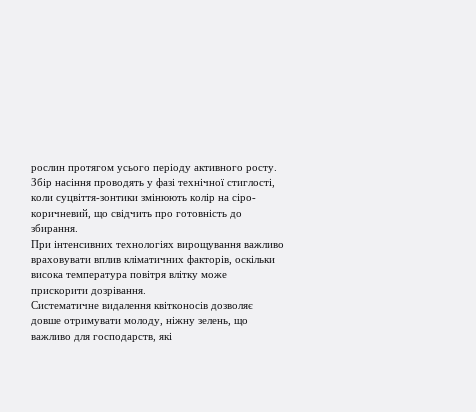рослин протягом усього періоду активного росту.
Збір насіння проводять у фазі технічної стиглості, коли суцвіття-зонтики змінюють колір на сіро-коричневий, що свідчить про готовність до збирання.
При інтенсивних технологіях вирощування важливо враховувати вплив кліматичних факторів, оскільки висока температура повітря влітку може прискорити дозрівання.
Систематичне видалення квітконосів дозволяє довше отримувати молоду, ніжну зелень, що важливо для господарств, які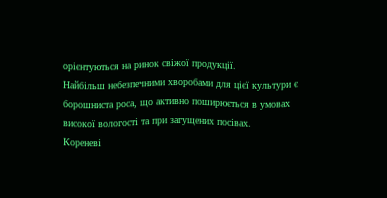орієнтуються на ринок свіжої продукції.
Найбільш небезпечними хворобами для цієї культури є борошниста роса, що активно поширюється в умовах високої вологості та при загущених посівах.
Кореневі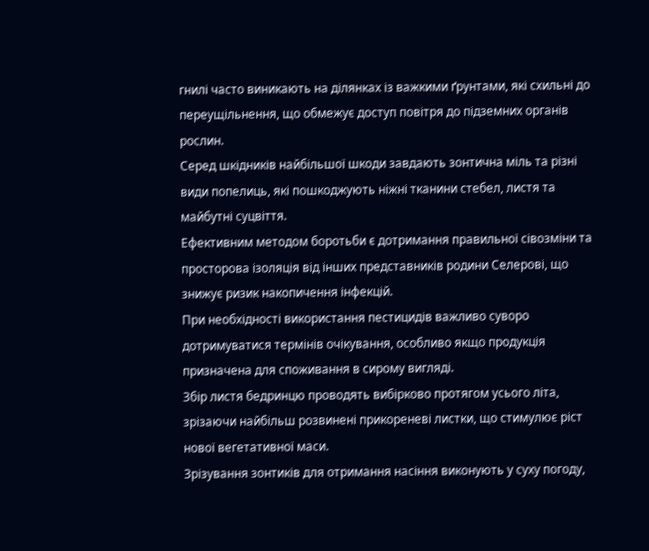гнилі часто виникають на ділянках із важкими ґрунтами, які схильні до переущільнення, що обмежує доступ повітря до підземних органів рослин.
Серед шкідників найбільшої шкоди завдають зонтична міль та різні види попелиць, які пошкоджують ніжні тканини стебел, листя та майбутні суцвіття.
Ефективним методом боротьби є дотримання правильної сівозміни та просторова ізоляція від інших представників родини Селерові, що знижує ризик накопичення інфекцій.
При необхідності використання пестицидів важливо суворо дотримуватися термінів очікування, особливо якщо продукція призначена для споживання в сирому вигляді.
Збір листя бедринцю проводять вибірково протягом усього літа, зрізаючи найбільш розвинені прикореневі листки, що стимулює ріст нової вегетативної маси.
Зрізування зонтиків для отримання насіння виконують у суху погоду,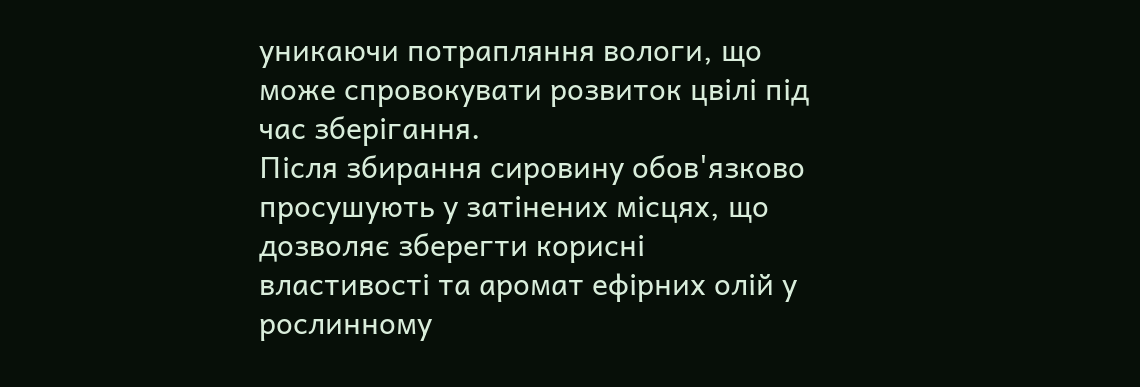уникаючи потрапляння вологи, що може спровокувати розвиток цвілі під час зберігання.
Після збирання сировину обов'язково просушують у затінених місцях, що дозволяє зберегти корисні властивості та аромат ефірних олій у рослинному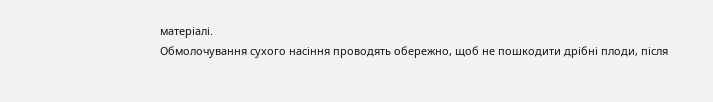матеріалі.
Обмолочування сухого насіння проводять обережно, щоб не пошкодити дрібні плоди, після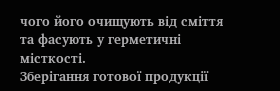чого його очищують від сміття та фасують у герметичні місткості.
Зберігання готової продукції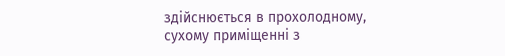здійснюється в прохолодному, сухому приміщенні з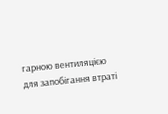гарною вентиляцією для запобігання втраті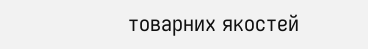товарних якостей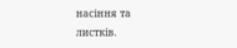насіння та листків.